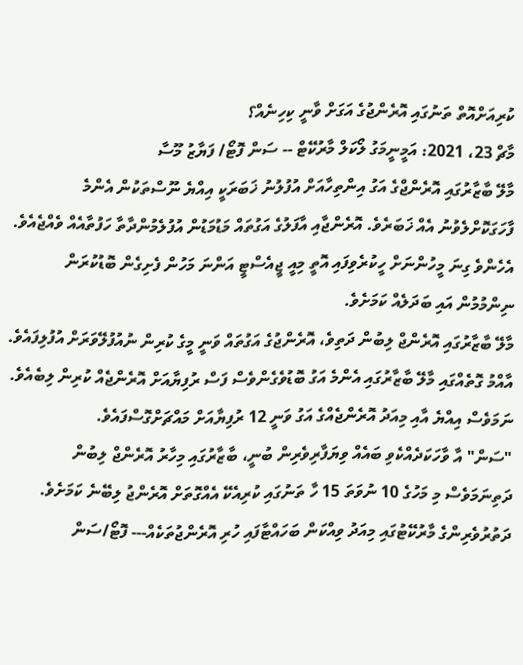ކުރިއަށްއޮތް ތަނުގައި އޮރެންޖުގެ އަގަށް ވާނީ ކިހިނެއް؟
މާޗް 23، 2021: އަމީނީމަގު ލޯކަލް މާރުކޭޓް -- ސަން ފޮޓޯ/ ފަޔާޒު މޫސާ
މާލޭ ބާޒާރުގައި އޮރެންޖްގެ އަގު އިންތިހާއަށް އުފުލުނު ޚަބަރަކީ އިއްޔެ ނޫސްތަކުން އެންމެ ފާހަގަކޮށްލެވުނު އެއް ޚަބަރެވެ. އޮރެންޖާއި އާފަލުގެ އަގުތައް މަޑުމަޑުން އުފުލެމުންދާތާ ހަފުތާއެއް ވެއްޖެއެވެ. އެހެންވެ ގިނަ މީހުންނަށް ހީކުރެވިފައި އޮތީ މިއީ ޖީއެސްޓީ އަންނަ މަހުން ފެށިގެން ބޮޑުކުރަން ނިންމުމުން އައި ބަދަލެއް ކަމަށެވެ.
މާލޭ ބާޒާރުގައި އޮރެންޖް ލިބުން ދަތިވެ، އޮރެންޖުގެ އަގުތައް ވަނީ މީގެ ކުރިން ނުއުފުލޭވަރަށް އުފުލިފައެވެ. އާއްމު ގޮތެއްގައި މާލޭ ބާޒާރުގައި އެންމެ އަގު ބޮޑުވެގެންވެސް ފަސް ރުފިޔާއަށް އޮރެންޖެއް ކުރިން ލިބެއެވެ. ނަމަވެސް އިއްޔެ އާއި މިއަދު އޮރެންޖެއްގެ އަގު ވަނީ 12 ރުފިޔާއަށް މައްޗަށްގޮސްފައެވެ.
"ސަން" އާ ވާހަކަދެއްކެވި ބައެއް ވިޔަފާރިވެރިން ބުނީ، ބާޒާރުގައި މިހާރު އޮރެންޖް ލިބުން ދަތިނަމަވެސް މި މަހުގެ 10 ނުވަތަ 15 ހާ ތަނުގައި ކުރިއެކޭ އެއްގޮތަށް އޮރެންޖު ލިބޭނެ ކަމަށެވެ.
ދަތުރުވެރިންގެ މާރުކޭޓުގައި މިއަދު ވިއްކަން ބަހައްޓާފައި ހުރި އޮރެންޖުތަކެއް--- ފޮޓޯ/ސަން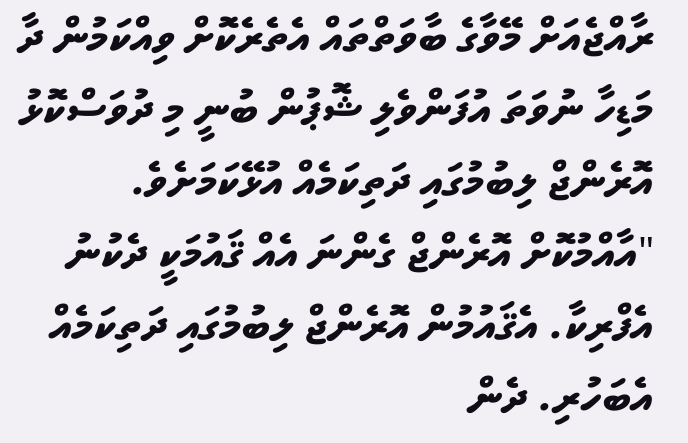ރާއްޖެއަށް މޭވާގެ ބާވަތްތައް އެތެރެކޮށް ވިއްކަމުން ދާ މަޑިހާ ނުވަތަ އުފަންވެލި ޝޮޕުން ބުނީ މި ދުވަސްކޮޅު އޮރެންޖް ލިބުމުގައި ދަތިކަމެއް އުޅޭކަމަށެވެ.
"އާއްމުކޮށް އޮރެންޖް ގެންނަ އެއް ޤައުމަކީ ދެކުނު އެފްރިކާ. އެޤައުމުން އޮރެންޖް ލިބުމުގައި ދަތިކަމެއް އެބަހުރި. ދެން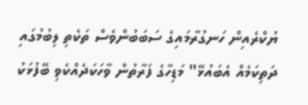ޔުކްރެއިން ހަނގުރާމައިގެ ސަބަބުންވެސް ތަކެތި ލިބުމުގައި ދަތިކަމެއް އެބައުޅޭ" މަޑިހާގެ ފަރާތުން ވާހަކަދެއްކެވި ބޭފުޅަކު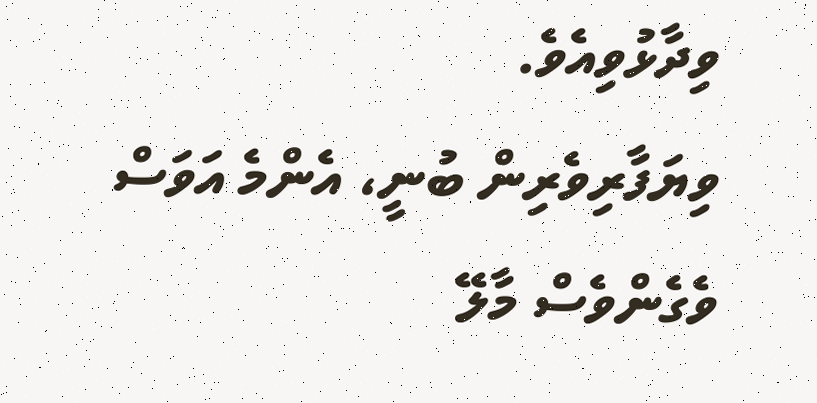ވިދާޅުވިއެވެ.
ވިޔަފާރިވެރިން ބުނީ، އެންމެ އަވަސް ވެގެންވެސް މާލޭ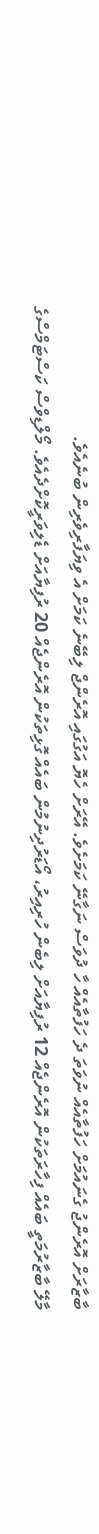ބާޒާރަށް އޮރެންޖު ގެނައުމަށް ހަފުތާއެއް ނުވަތަ ދެ ހަފުތާއެއް ހާ ދުވަސް ނަގާނޭ ކަމަށެވެ. އޭރަށް ހެޔޮ އަގުގައި އޮރެންޖް ލިބޭނެ ކަމަށް އެ ވިޔަފާރިވެރިން ބުނެއެވެ.
މާލޭ ބާޒާރުމަތީ ބައެއް ފިހާރަތަކުން އޮރެންޖެއް 12 ރުފިޔާއަށް ލިބެން ހުރިއިރު، އޯޑަރުދިނުމުން ބައެއް ގޮޅިތަކުން އޮރެންޖެއް 20 ރުފިޔާއަށް ޑެލިވަރީކޮށްދެއެވެ. މޯލްޑިވްސް ކަސްޓަމްސްގެ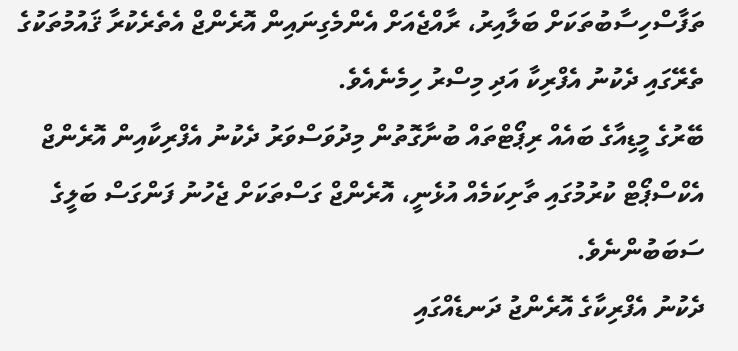ތަފާސްހިސާބުތަކަށް ބަލާއިރު، ރާއްޖެއަށް އެންމެގިނައިން އޮރެންޖް އެތެރެކުރާ ޤައުމުތަކުގެ ތެރޭގައި ދެކުނު އެފްރިކާ އަދި މިސްރު ހިމެނެއެވެ.
ބޭރުގެ މީޑިއާގެ ބައެއް ރިޕޯޓްތައް ބުނާގޮތުން މިދުވަސްވަރު ދެކުނު އެފްރިކާއިން އޮރެންޖް އެކްސްޕޯޓް ކުރުމުގައި ތާށިކަމެއް އުޅެނީ، އޮރެންޖް ގަސްތަކަށް ޖެހުނު ފަންގަސް ބަލީގެ ސަބަބުންނެވެ.
ދެކުނު އެފްރިކާގެ އޮރެންޖު ދަނޑެއްގައި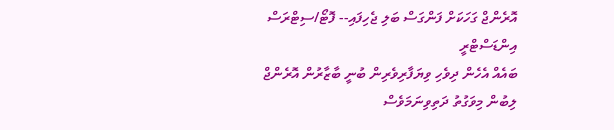އޮރެންޖް ގަހަކަށް ފަންގަސް ބަލި ޖެހިފައި-- ފޮޓޯ/ސިޓްރަސް އިންޑަސްޓްރީ
ބައެއް އެހެން ދިވެހި ވިޔަފާރިވެރިން ބުނީ ބާޒާރުން އޮރެންޖް ލިބުން މިވަގުތު ދަތިވިނަމަވެސް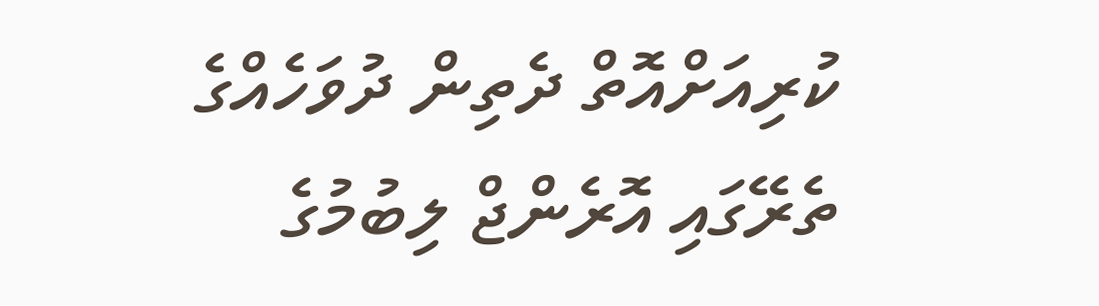ކުރިއަށްއޮތް ދެތިން ދުވަހެއްގެ ތެރޭގައި އޮރެންޖް ލިބުމުގެ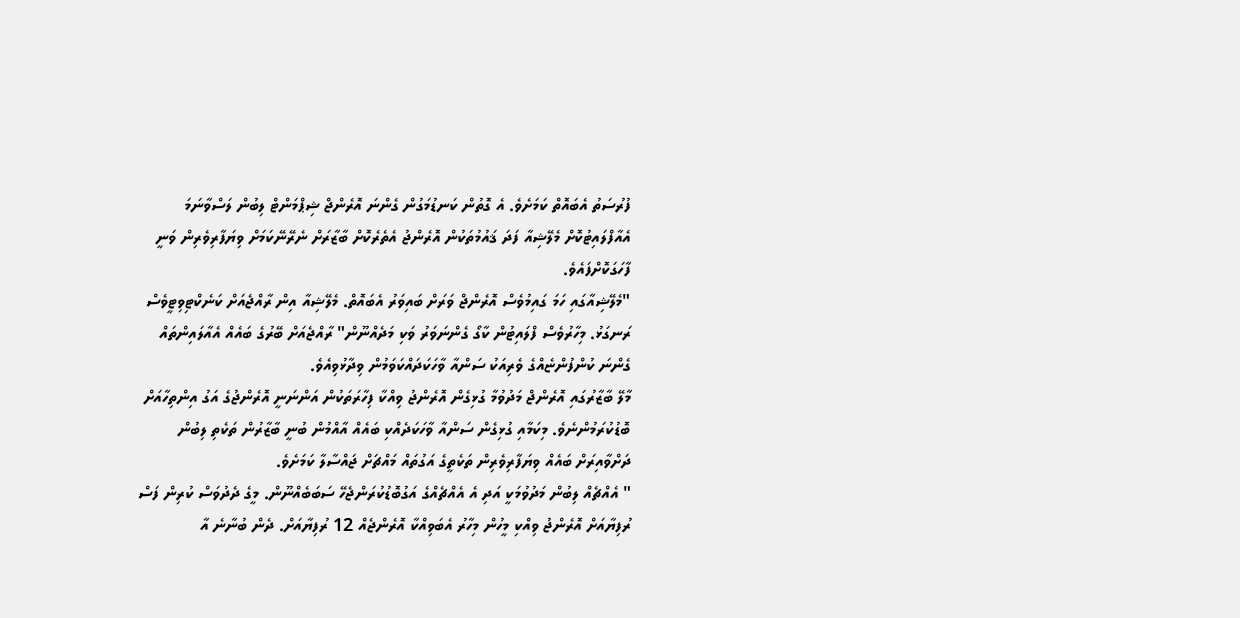ފުރުސަތު އެބައޮތް ކަމަށެވެ. އެ ގޮތުން ކަނޑުމަގުން ގެންނަ އޮރެންޖް ޝިޕްމަންޓް ލިބުން ލަސްވާނަމަ އެއާފްލައިޓުކޮށް މެލޭޝިއާ ފަދަ ޤައުމުތަކުން އޮރެންޖު އެތެރެކޮށް ބާޒާރަށް ނެރޭނޭކަމަށް ވިޔަފާރިވެރިން ވަނީ ފާހަގަކޮށްފައެވެ.
"މެލޭޝިއާގައި ހަމަ ގައިމުވެސް އޮރެންޖް ވަރަށް ބައިވަރު އެބައޮތް. މެލޭޝިއާ އިން ރާއްޖެއަށް ކަނެކްޓިވިޓީވެސް ރަނގަޅު. މިހާރުވެސް ފްލައިޓުން ކާގޯ ގެންނަވަރު ވަކި މަދެއްނޫން" ރާއްޖެއަށް ބޭރުގެ ބައެއް އެއާލައިންތައް ގެންނަ ކުންފުންޏެއްގެ ވެރިއަކު ސަންއާ ވާހަކަދައްކަވަމުން ވިދާޅުވިއެވެ.
މާލޭ ބާޒާރުގައި އޮރެންޖް މަދުވުމާ ގުޅިގެން އޮރެންޖު ވިއްކާ ފިހާރަތަކުން އަންނަނީ އޮރެންޖުގެ އަގު އިންތިހާއަށް ބޮޑުކުރަމުންނެވެ. މިކަމާއި ގުޅިގެން ސަންއާ ވާހަކަދެއްކި ބައެއް އާއްމުން ބުނީ ބާޒާރުން ތަކެތި ލިބުން ދަށްވާއިރަށް ބައެއް ވިޔަފާރިވެރިން ތަކެތީގެ އަގުތައް މައްޗަށް ޖައްސާލާ ކަމަށެވެ.
" އެއްޗެއް ލިބުން މަދުވުމަކީ އަދި އެ އެއްޗެއްގެ އަގުބޮޑުކުރަންޖެހޭ ސަބަބެއްނޫން. މީގެ ދެދުވަސް ކުރިން ފަސް ރުފިޔާއަށް އޮރެންޖު ވިއްކި މީހުން މިހާރު އެބަވިއްކާ އޮރެންޖެއް 12 ރުފިޔާއަށް. ދެން ބުނާނެ އާ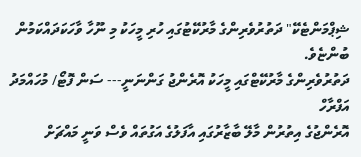ޝިޕްމަންޓެކޭ" ދަތުރުވެރިންގެ މާރުކޭޓުގައި ހުރި މީހަކު މި ނޫހާ ވާހަކަދައްކަމުން ބުންޏެވެ.
ދަތުރުވެރިންގެ މާރުކޭޓްގައި މީހަކު އޮރެންޖު ގަންނަނީ--- ސަން ފޮޓޯ/ މުހައްމަދު އަފްރާހް
އޮރެންޖުގެ އިތުރުން މާލޭ ބާޒާރުގައި އާފަލުގެ އަގުތައް ވެސް ވަނީ މައްޗަށް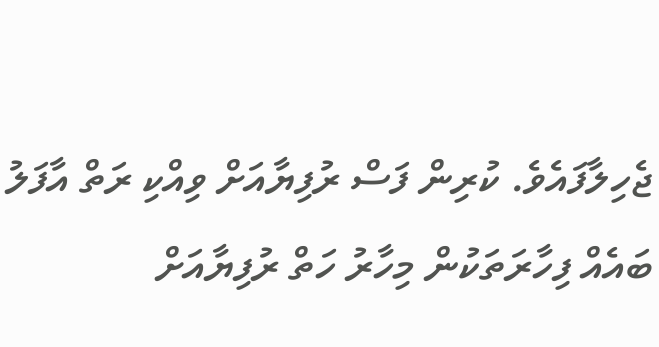ޖެހިލާފައެވެ. ކުރިން ފަސް ރުފިޔާއަށް ވިއްކި ރަތް އާފަލު ބައެއް ފިހާރަތަކުން މިހާރު ހަތް ރުފިޔާއަށް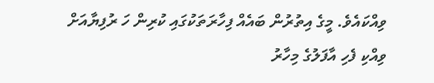ވިއްކައެވެ. މީގެ އިތުރުން ބައެއް ފިހާރަތަކުގައި ކުރިން ހަ ރުފިޔާއަށް ވިއްކި ފެހި އާފަލުގެ މިހާރު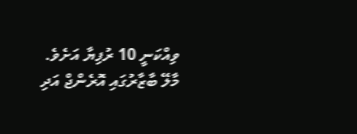ވިއްކަނީ 10 ރުފިޔާ އަށެވެ.
މާލޭ ބާޒާރުގައި އޮރެންޖް އަދި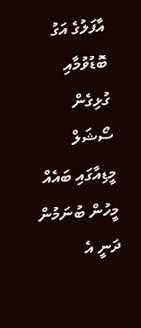އާފަލުގެ އަގު ބޮޑުވުމާއި ގުޅިގެން ސޯޝަލް މީޑިއާގައި ބައެއް މީހުން ބުނަމުން ދަނީ އެ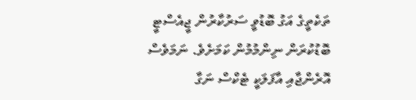ތަކެތީގެ އަގު ބޮޑުވީ ސަރުކާރުން ޖީއެސްޓީ ބޮޑުކުރަން ނިންމުމުން ކަމަށެވެ. ނަމަވެސް އޮރެންޖާއި އާފަލަކީ ޓެކްސް ނަގާ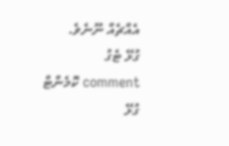އެއްޗެއް ނޫނެވެ.
ގުޅޭ ޓެގު
comment ކޮމެންޓް
ގުޅޭ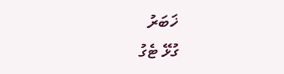ޚަބަރު
ގުޅޭ ޓެގު